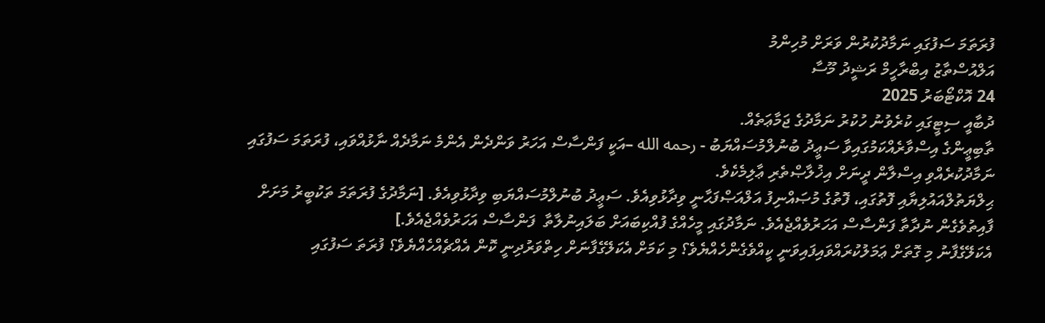ފުރަތަމަ ސަފުގައި ނަމާދުކުރުން ވަރަށް މުހިންމު
އަލްއުސްތާޒު އިބްރާހީމް ރަޝީދު މޫސާ
24 އޮކްޓޯބަރު 2025
ދުބާއީ ސިޓީގައި ކުރެވުނު ހުކުރު ނަމާދުގެ ޖަމާޢަތެއް.
ތާބިޢީންގެ އިސްވާރެއްކަމުގައިވާ ސަޢީދު ބުނުލްމުސައްޔަބު - رحمه الله –އަކީ ފަންސާސް އަހަރު ވަންދެން އެންމެ ނަމާދެއް ނާޅުއްވައި، ފުރަތަމަ ސަފުގައި ނަމާދުކުރެއްވި އިސްލާން ދީނަށް އިޚުލާޞްތެރި ޢާލިމެކެވެ.
ޙިލްޔަތުލްއައުލިޔާއި ފޮތުގައި، ފޮތުގެ މުޞައްނިފު އަލްއަޞްފަޙާނީ ވިދާޅުވިއެވެ. ސަޢީދު ބުނުލްމުސައްޔަބި ވިދާޅުވިއެވެ. [ނަމާދުގެ ފުރަތަމަ ތަކުބީރު މަށަށް ފާއިތުވެގެން ނުދާތާ ފަންސާސް އަހަރުވެއްޖެއެވެ. ނަމާދުގައި މީހެއްގެ ފުއްކިބައަށް ބަލައިނުލާތާ  ފަންސާސް އަހަރުވެއްޖެއެވެ.]
އެކަލޭގެފާނު މި ގޮތަށް ޢަމަލުކުރައްވައިފައިވަނީ ކީއްވެގެންހެއްޔެވެ؟ މި ކަމަށް އެކަލޭގެފާނަށް ހިތްވަރުދިނީ ކޮން އެއްޗެއްހެއްޔެވެ؟ ފުރަތަ ސަފުގައި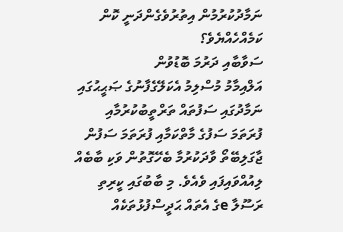ނަމާދުކުރުމުން އިތުރުވެގެންދަނީ ކޮން ކަމެއްހެއްޔެވެ؟
ސަވާބާއި ދަރުމަ ބޮޑުވުން
އަލްއިމާމު މުސްލިމު އެކަލޭގެފާނުގެ ޞަޙީޙުގައި ނަމާދުގައި ސަފުތައް ތަރްތީބުކުރުމާއި ފުރަތަމަ ސަފުގެ މާތްކަމާއި ފުރަތަމަ ސަފުން ޖާގަލިބޭތޯ ވާދަކުރުމާ ބެހޭގޮތުން ވަކި ބާބެއް ލިއުއްވައިފައި ވެއެވެ. މި ބާބުގައި ކީރިތި ރަސޫލާ eގެ އެތައް ޙަދީސްފުޅުތަކެއް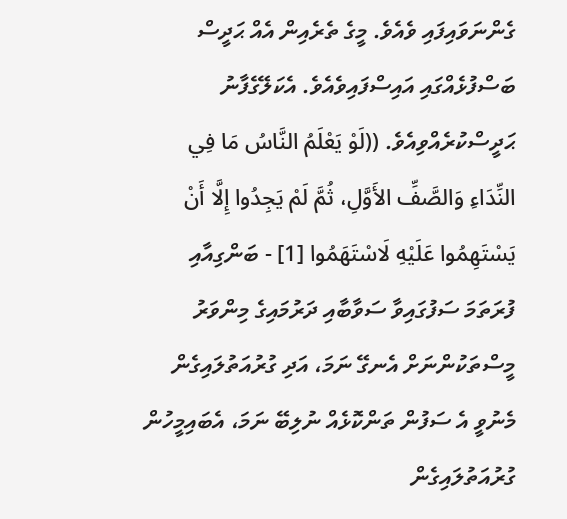ގެންނަވައިފައި ވެއެވެ. މީގެ ތެރެއިން އެއް ޙަދީސް ބަސްފުޅެއްގައި އައިސްފައިވެއެވެ. އެކަލޭގެފާނު ޙަދީސްކުރެއްވިއެވެ. ((لَوْ يَعْلَمُ النَّاسُ مَا فِي النِّدَاءِ وَالصَّفِّ الأَوَّلِ، ثُمَّ لَمْ يَجِدُوا إِلَّا أَنْ يَسْتَهِمُوا عَلَيْهِ لَاسْتَهَمُوا [1] - ބަންގިއާއި ފުރަތަމަ ސަފުގައިވާ ސަވާބާއި ދަރުމައިގެ މިންވަރު މީސްތަކުންނަށް އެނގޭ ނަމަ، އަދި ގުރުއަތުލައިގެން މެނުވީ އެ ސަފުން ތަންކޮޅެއް ނުލިބޭ ނަމަ، އެބައިމީހުން ގުރުއަތުލައިގެން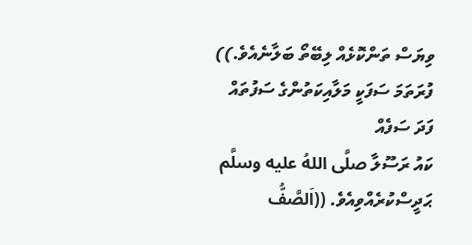ވިޔަސް ތަންކޮޅެއް ލިބޭތޯ ބަލާނެއެވެ.))
ފުރަތަމަ ސަފަކީ މަލާއިކަތުންގެ ސަފުތައް ފަދަ ސަފެއް
ކައު ރަސޫލާ صلَّى اللهُ عليه وسلَّم ޙަދީސްކުރެއްވިއެވެ. ((اَلصَّفُّ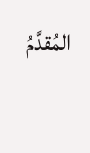المُقدَّمُ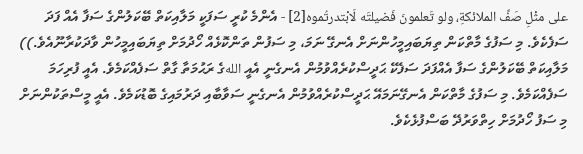على مثْلِ صَفِّ الملائكةِ، ولو تَعلمونَ فَضيلتَه لَابْتدرتُموه[2] - އެންމެ ކުރީ ސަފަކީ މަލާއިކަތް ބޭކަލުންގެ ސަފާ އެއް ފަދަ ސަފެކެވެ. މި ސަފުގެ މާތްކަން ތިޔަބައިމީހުންނަށް އެނގޭ ނަމަ، މި ސަފުން ތަންކޮޅެއް ހޯދުމަށް ތިޔަބައިމީހުން ވާދަކުރާނޫއެވެ.))  މަލާއިކަތް ބޭކަލުންގެ ސަފާ އެއްފަދަ ސަފެކޭ ޙަދީސްކުރެއްވުމުން އެނގެނީ އެއީ اللهގެ ރަޙުމަތާ ގާތް ސަފެއްކަމެވެ. އެއީ ފުރިހަމަ ސަފެއްކަމެވެ. މި ސަފުގެ މާތްކަން އެނގޭނަމައޭ ޙަދީސްކުރެއްވުމުން އެނގެނީ ސަވާބާއި ދަރުމައިގެ ބޮޑުކަމެވެ. އެއީ މީސްތަކުންނަށް މި ސަފު ހޯދުމަށް ހިތްވަރުދޭ ބަސްފުޅެކެވެ.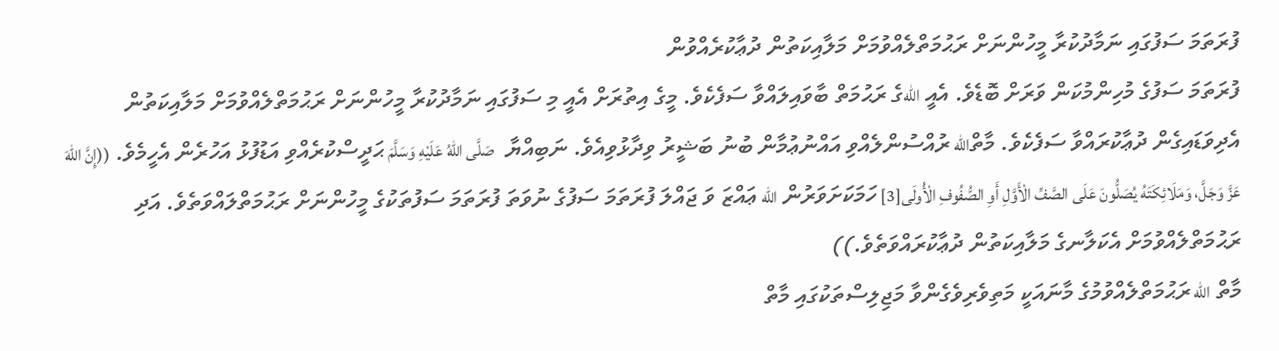ފުރަތަމަ ސަފުގައި ނަމާދުކުރާ މީހުންނަށް ރަޙުމަތްލެއްވުމަށް މަލާއިކަތުން ދުޢާކުރެއްވުން
ފުރަތަމަ ސަފުގެ މުހިންމުކަން ވަރަށް ބޮޑެވެ. އެއީ اللهގެ ރަޙުމަތް ބާވައިލައްވާ ސަފެކެވެ. މީގެ އިތުރަށް އެއީ މި ސަފުގައި ނަމާދުކުރާ މީހުންނަށް ރަޙުމަތްލެއްވުމަށް މަލާއިކަތުން އެދިވަޑައިގެން ދުޢާކުރައްވާ ސަފެކެވެ. މާތްالله ރުއްސުންލެއްވި އައްނުޢުމާން ބުނު ބަޝީރު ވިދާޅުވިއެވެ. ނަބިއްޔާ  صَلَّى اللهُ عَلَيْهِ وَسَلَّمَ ޙަދީސްކުރެއްވި އަޑުފުޅު އަހުރެން އެހީމެވެ. ((إِنَّ اللهَ عَزَّ وَجَلَّ، وَمَلَائِكَتَهُ يُصَلُّونَ عَلَى ‌الصَّفِّ ‌الْأَوَّلِ أَوِ الصُّفُوفِ الْأُولَى[3] ހަމަކަށަވަރުން الله ޢައްޒަ ވަ ޖައްލަ ފުރަތަމަ ސަފުގެ ނުވަތަ ފުރަތަމަ ސަފުތަކުގެ މީހުންނަށް ރަޙުމަތްލައްވަތެވެ. އަދި ރަޙުމަތްލެއްވުމަށް އެކަލާނގެ މަލާއިކަތުން ދުޢާކުރައްވަތެވެ.))
މާތް الله ރަޙުމަތްލެއްވުމުގެ މާނައަކީ މަތިވެރިވެގެންވާ މަޖިލިސްތަކުގައި މާތް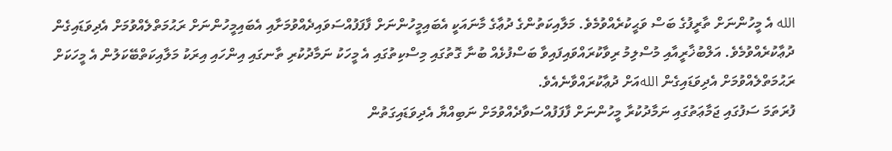الله އެ މީހުންނަށް ތާރީފުގެ ބަސް ވަޙީކުރެއްވުމެވެ. މަލާއިކަތުންގެ ދުޢާގެ މާނައަކީ އެބައިމީހުންނަށް ފާފަފުއްސަވައިދެއްވުމަށާއި އެބައިމީހުންނަށް ރަޙުމަތްލެއްވުމަށް އެދިވަޑައިގެން ދުޢާކުރެއްވުމެވެ. އަލްބުޚާރީއާއި މުސްލިމު ރިވާކުރައްވައިފައިވާ ބަސްފުޅެއް ބުނާ ގޮތުގައި މިސްކިތުގައި އެ މީހަކު ނަމާދުކުރި ތާނގައި އިންހައި އިރަކު މަލާއިކަތްބޭކަލުން އެ މީހަކަށް ރަޙުމަތްލެއްވުމަށް އެދިވަޑައިގެން اللهއަށް ދުޢާކުރައްވާނެއެވެ.
ފުރަތަމަ ސަފުގައި ޖަމާޢަތުގައި ނަމާދުކުރާ މީހުންނަށް ފާފަފުއްސަވާދެއްވުމަށް ނަބިއްޔާ އެދިވަޑައިގަތުން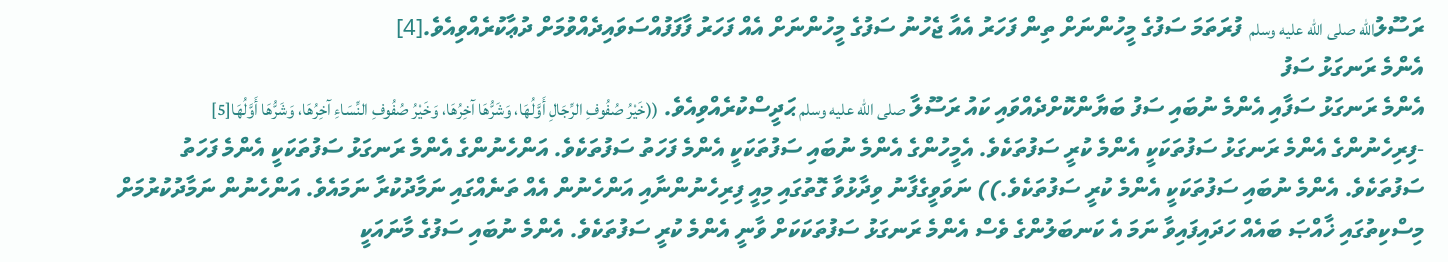ރަސޫލުالله صلى الله عليه وسلم  ފުރަތަމަ ސަފުގެ މީހުންނަށް ތިން ފަހަރު އެއާ ޖެހުނު ސަފުގެ މީހުންނަށް އެއް ފަހަރު ފާފަފުއްސަވައިދެއްވުމަށް ދުޢާކުރެއްވިއެވެ.[4]
އެންމެ ރަނގަޅު ސަފު
އެންމެ ރަނގަޅު ސަފާއި އެންމެ ނުބައި ސަފު ބަޔާންކޮށްދެއްވައި ކައު ރަސޫލާ صلى الله عليه وسلم ޙަދީސްކުރެއްވިއެވެ. ((خَيْرُ صُفُوفِ الرِّجَالِ أَوَّلُهَا، وَشَرُّهَا آخِرُهَا، وَخَيْرُ صُفُوفِ النِّسَاءِ آخِرُهَا، وَشَرُّهَا أَوَّلُهَا[5] -ފިރިހެނުންގެ އެންމެ ރަނގަޅު ސަފުތަކަކީ އެންމެ ކުރީ ސަފުތަކެވެ. އެމީހުންގެ އެންމެ ނުބައި ސަފުތަކަކީ އެންމެ ފަހަތު ސަފުތަކެވެ. އަންހެނުންގެ އެންމެ ރަނގަޅު ސަފުތަކަކީ އެންމެ ފަހަތު ސަފުތަކެވެ. އެންމެ ނުބައި ސަފުތަކަކީ އެންމެ ކުރީ ސަފުތަކެވެ.)) ނަވަވީގެފާނު ވިދާޅުވާ ގޮތުގައި މިއީ ފިރިހެނުންނާއި އަންހެނުން އެއް ތަނެއްގައި ނަމާދުކުރާ ނަމައެވެ. އަންހެނުން ނަމާދުކުރުމަށް މިސްކިތުގައި ޚާއްޞަ ބައެއް ހަދައިފައިވާ ނަމަ އެ ކަނބަލުންގެ ވެސް އެންމެ ރަނގަޅު ސަފުތަކަކަށް ވާނީ އެންމެ ކުރީ ސަފުތަކެވެ. އެންމެ ނުބައި ސަފުގެ މާނައަކީ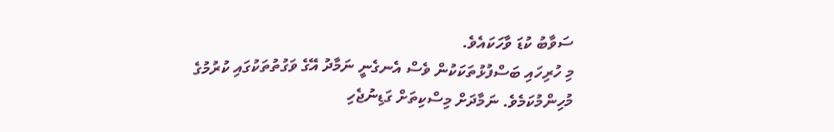ސަވާބު ކުޑަ ވާހަކައެވެ.
މި ހުރިހައި ބަސްފުޅުތަކަކުން ވެސް އެނގެނީ ނަމާދު އޭގެ ވަގުތުތަކުގައި ކުރުމުގެ މުހިންމުކަމެވެ. ނަމާދަށް މިސްކިތަށް ގަޑިނުޖެހި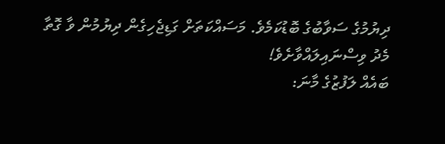ދިޔުމުގެ ސަވާބުގެ ބޮޑުކަމެވެ. މަސައްކަތަށް ގަޑިޖެހިގެން ދިޔުމުން ވާ ގޮތާ މެދު ވިސްނައިލައްވާށެވެ!
ބައެއް ލަފުޒުގެ މާނަ: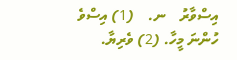އިސްވާރު    ނ.    (1) އިސްވެ ހުންނަ މީހާ. (2) ވެރިޔާ.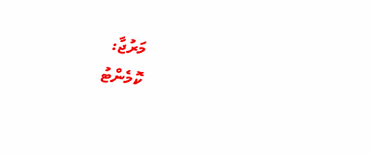މަރުޖާ:
ކޮމެންޓު